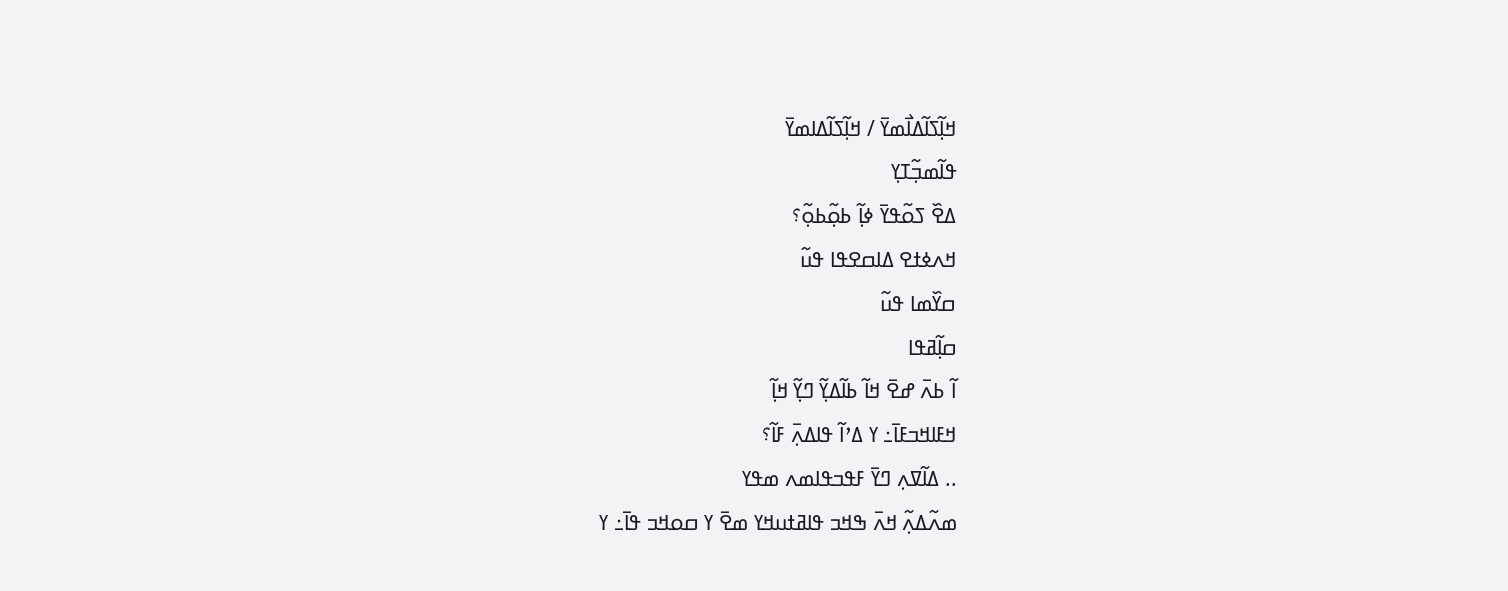ߞߊ߲߬ߖߊ߬ߡߊ߯ߘߌ߫ / ߞߊ߲߬ߖߊ߬ߡߊߘߌ߫
ߟߊ߬ߘߏ߲߬ߠߌ߲
ߡߐ߰ ߖߋ߬ߟߌ߫ ߦߊ߲߬ ߕߋ߲߬ߕߋ߲߬؟
ߞߍߦߙߐ ߡߊߛߐߟߊ ߟߎ߬
ߛߌ߰ߘߊ ߟߎ߬
ߛߊ߲߬ߥߟߊ
ߊ߬ ߕߍ߫ ߝߐ߫ ߞߊ߬ ߕߊ߬ߡߌ߲߬ ߣߌ߲߬ ߞߊ߲߬
ߞߓߊߞߏߓߊ߫߸ ߌ ߡߴߊ߬ ߟߊߡߍ߲߫ ߓߊ߬؟
.. ߡߊ߬ߜߍ߲ ߣߌ߫ ߓߟߏߟߊߘߍ ߘߟߌ
ߘߍ߬ߡߍ߲߬ ߞߍ߫ ߒߞߏ ߟߊߥߙߎߞߌ ߘߐ߫ ߌ ߛߋߞߏ ߟߊ߫߸ ߌ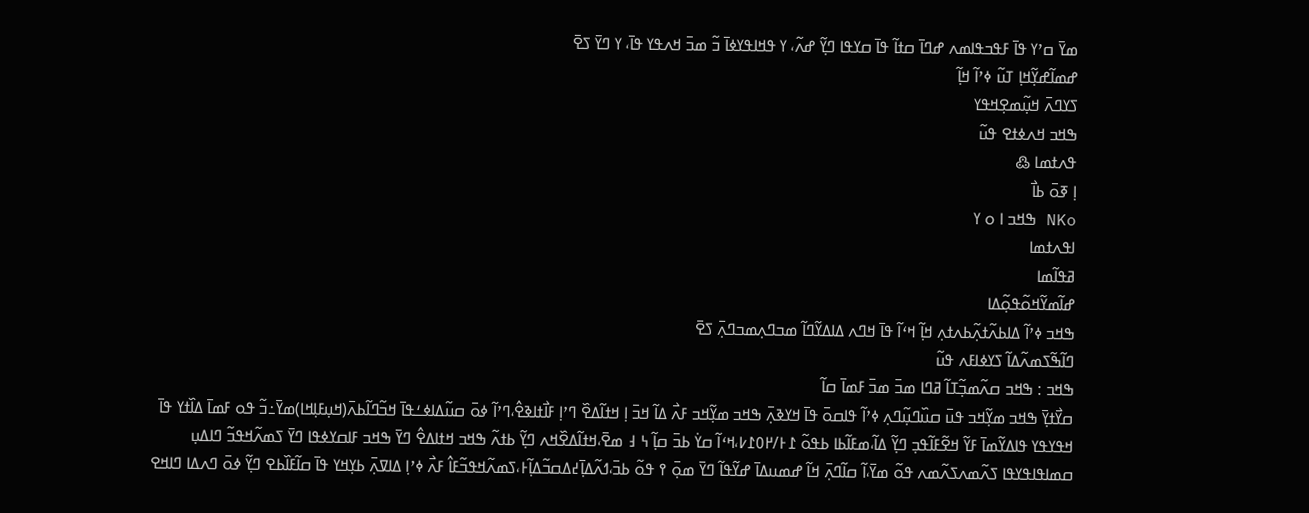ߘߌ߫ ߛߴߌ ߟߊ߫ ߓߟߏߟߊߘߍ ߝߣߊ߫ ߛߙߊ߬ ߟߊ߫ ߛߌߟߊ ߣߌ߲߬ ߝߍ߬، ߌ ߟߞߊߟߌߦߊ߫ ߏ߬ ߘߏ߫ ߞߍߟߌ ߟߊ߫، ߌ ߣߌ߫ ߖߐ߫
ߝߘߊ߬ߝߌ߲߬ߞߊ߲ ߠߎ߬ ߦߴߊ߬ ߞߊ߲߬
ߖߌߣߍ߫ ߞߎ߲߬ߘߐ߲ߞߟߌ
ߒߞߏ ߞߍߦߙߐ ߟߎ߬
ߟߍߙߘߊ ߷
ߊ߲ ߧߋ߫ ߕߊ߯
NKo ߒߞߏ ߊ ߋ ߌ
ߊߟߍߙߘߊ
ߥߟߊ߬ߘߊ
ߝߊ߬ߘߌ߬ߞߋ߬ߟߋ߲߬ߡߊ
ߒߞߏ ߦߴߊ߬ ߡߊߕߍ߬ߙߍ߲߬ߕߍߙߍ߲ ߞߊ߲߬ ߞߵߊ߬ ߟߊ߫ ߞߣߍ ߡߊߡߌ߬ߣߊ߬ ߘߏߣߍ߲ߘߏߣߍ߲߫ ߖߐ߫
ߣߊ߬ߒ߬ߖߘߍ߬ߡߊ߬ ߖߌߦߊߓߍ ߟߎ߬
ߒߞߏ : ߒߞߏ ߛߍ߬ߘߏ߲߬ߠߊ߬ ߥߣߊ ߘߏ߫ ߘߏ߫ ߓߘߊ߫ ߛߊ߬
ߛߌ߯ߙߌ߲߫ ߒߞߏ ߘߌ߲߬ߞߏ ߟߎ߫ ߛߎ߰ߣߎ߲߬ߣߍ߲ ߦߴߊ߬ ߟߊߛߋ߫ ߟߊ߫ ߞߌߢߍ߲߫ ߒߞߏ ߘߌ߲߬ߞߏ ߓߍ߯ ߡߊ߬ ߞߏ߫ ߊ߲ ߞߙߊ߬ߡߐ߰ ߣߴߊ߲ ߓߊ߯ߙߊߢߐ߮،ߣߴߊ߬ ߦߋ߫ ߛߎ߬ߡߊߦߑߟߊ߫ ߞߏ߬ߣߊ߬ߕߍ߫(ߞߎ߲ߓߊ߲ߞߊ)ߘߌ߫߸ߏ߬ ߟߋ ߓߘߊ߫ ߡߊ߰ߙߌ ߟߊ߫ ߞߟߌߟߌ ߟߊߡߌ߬ߘߊ߫ ߓߌ߬ ߞߐ߬ߓߊ߬ߟߏ߲ ߣߌ߲߬ ߡߊ߬،ߘߓߊ߬ߕߊ ߕߟߋ߬ ߁߅/߂߀߁߇،ߞߵߊ߬ ߛߌ߭ ߕߏ߫ ߛߊ߲߬ ߆ ߃ ߘߐ߫،ߞߙߊ߬ߡߐ߰ߞߍ ߣߌ߲߬ ߕߙߍ߬ ߒߞߏ ߞߙߊߡߐ߮ ߣߌ߫ ߒߞߏ ߓߊߛߌߦߟߊ ߣߌ߫ ߖߘߍ߬ߞߟߏ߬ ߣߊߡߎ߲ ߛߘߊߟߊߟߌߟߊ ߖߍ߬ߘߍߖߍ߬ߘߍ ߟߋ߬ ߘߌ߫،ߊ߬ ߛߊ߬ߣߍ߲߫ ߞߊ߬ ߝߘߎߡߊ߫ ߝߌ߬ߟߊ߬ ߣߌ߫ ߘߋ߲߫ ߉ ߟߋ߬ ߕߏ߫،ߗߍ߬ߡߊ߲߫߄ߡߛߏ߬ߡߊ߲߬߅،ߖߘߍ߬ߞߟߏ߬ߓߊ߮ ߓߍ߯ ߦߴߊ߲ ߡߊߜߍ߲߫ ߕߌ߲ߞߌ ߟߊ߫ ߛߊ߬ߓߊ߰ߕߐ ߣߌ߲߬ ߦߋ߫ ߣߍߡߊ ߣߊߞߐ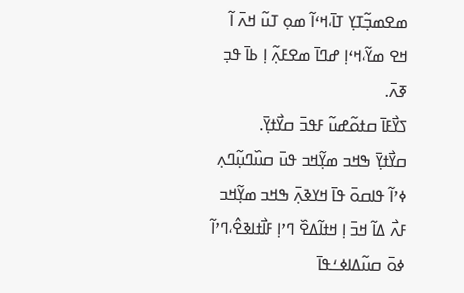ߘߐߘߏ߲߬ߠߌ߲ ߠߊ߫،ߞߵߊ߬ ߘߋ߲ ߠߎ߬ ߞߍ߫ ߊ߬ ߞߐ ߘߌ߬،ߞߵߊ߲ ߝߣߊ߫ ߘߐߓߍ߲߬ ߊ߲ ߕߊ߫ ߟߏ߲ ߧߍ߫.
ߖߌ߯ߓߊ߫ ߛߙߋ߬ߝߎ߬ ߓߟߏ߫ ߛߌ߯ߙߌ߲߫.
ߛߌ߯ߙߌ߲߫ ߒߞߏ ߘߌ߲߬ߞߏ ߟߎ߫ ߛߎ߰ߣߎ߲߬ߣߍ߲ ߦߴߊ߬ ߟߊߛߋ߫ ߟߊ߫ ߞߌߢߍ߲߫ ߒߞߏ ߘߌ߲߬ߞߏ ߓߍ߯ ߡߊ߬ ߞߏ߫ ߊ߲ ߞߙߊ߬ߡߐ߰ ߣߴߊ߲ ߓߊ߯ߙߊߢߐ߮،ߣߴߊ߬ ߦߋ߫ ߛߎ߬ߡߊߦߑߟߊ߫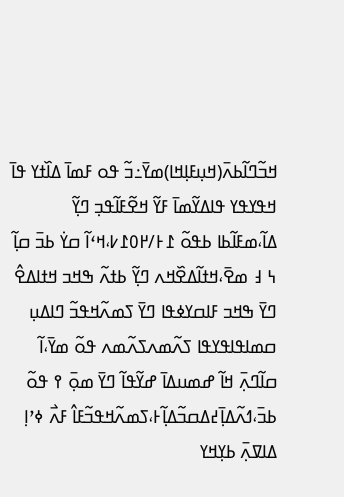ߞߏ߬ߣߊ߬ߕߍ߫(ߞߎ߲ߓߊ߲ߞߊ)ߘߌ߫߸ߏ߬ ߟߋ ߓߘߊ߫ ߡߊ߰ߙߌ ߟߊ߫ ߞߟߌߟߌ ߟߊߡߌ߬ߘߊ߫ ߓߌ߬ ߞߐ߬ߓߊ߬ߟߏ߲ ߣߌ߲߬ ߡߊ߬،ߘߓߊ߬ߕߊ ߕߟߋ߬ ߁߅/߂߀߁߇،ߞߵߊ߬ ߛߌ߭ ߕߏ߫ ߛߊ߲߬ ߆ ߃ ߘߐ߫،ߞߙߊ߬ߡߐ߰ߞߍ ߣߌ߲߬ ߕߙߍ߬ ߒߞߏ ߞߙߊߡߐ߮ ߣߌ߫ ߒߞߏ ߓߊߛߌߦߟߊ ߣߌ߫ ߖߘߍ߬ߞߟߏ߬ ߣߊߡߎ߲ ߛߘߊߟߊߟߌߟߊ ߖߍ߬ߘߍߖߍ߬ߘߍ ߟߋ߬ ߘߌ߫،ߊ߬ ߛߊ߬ߣߍ߲߫ ߞߊ߬ ߝߘߎߡߊ߫ ߝߌ߬ߟߊ߬ ߣߌ߫ ߘߋ߲߫ ߉ ߟߋ߬ ߕߏ߫،ߗߍ߬ߡߊ߲߫߄ߡߛߏ߬ߡߊ߲߬߅،ߖߘߍ߬ߞߟߏ߬ߓߊ߮ ߓߍ߯ ߦߴߊ߲ ߡߊߜߍ߲߫ ߕߌ߲ߞߌ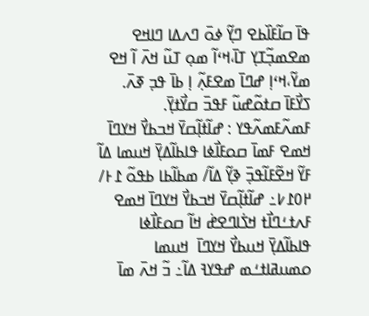ߟߊ߫ ߛߊ߬ߓߊ߰ߕߐ ߣߌ߲߬ ߦߋ߫ ߣߍߡߊ ߣߊߞߐ ߘߐߘߏ߲߬ߠߌ߲ ߠߊ߫،ߞߵߊ߬ ߘߋ߲ ߠߎ߬ ߞߍ߫ ߊ߬ ߞߐ ߘߌ߬،ߞߵߊ߲ ߝߣߊ߫ ߘߐߓߍ߲߬ ߊ߲ ߕߊ߫ ߟߏ߲ ߧߍ߫.
ߖߌ߯ߓߊ߫ ߛߙߋ߬ߝߎ߬ ߓߟߏ߫ ߛߌ߯ߙߌ߲߫.
ߓߘߍ߬ߓߘߍ߬ߟߌ : ߝߊ߬ߙߊ߲߬ߛߌ߫ ߞߏߕߌ߯ ߞߌߣߊ߫ ߞߘߐ ߓߘߊ߫ ߛߋߓߊ߯ߦߊ ߟߊߕߊ߬ߡߌ߲߫ ߞߎߘߊ ߡߊ߬
ߓߌ߬ ߞߐ߬ߓߊ߬ߟߏ߲߫ ߢߌ߲߬ ߡߊ߬/ ߘߕߊ߬ߕߊ ߕߟߋ߬ ߁߅/ ߂߀߁߇߸ ߝߊ߬ߙߊ߲߬ߛߌ߫ ߞߏߕߌ߯ ߞߌߣߊ߫ ߞߘߐ ߓߍߙߑߣߊ߯ߙ ߞߖ߭ߊߣߐߝ߭ ߞߊ߬ ߛߋߓߊ߯ߦߊ ߟߊߕߊ߬ߡߌ߲߫ ߞߎߕߌ߯ ߞߌߣߊ߫  ߞߎߘߊ ߋߘߎߥߊߙߑߘ ߝߟߌߔ ߡߊ߬߸ ߏ߬ ߞߍ߫ ߘߊ߫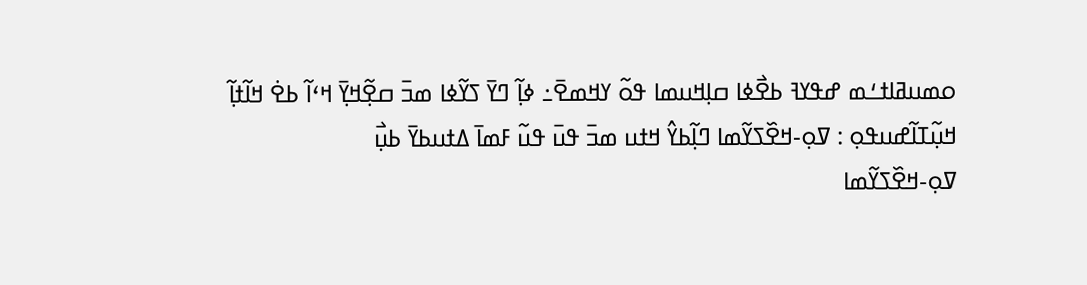ߋߘߎߥߊߙߑߘ ߝߟߌߔ ߕߐ߯ߦߊ ߛߊ߲ߞߎߘߊ ߟߋ߬ ߌߞߘߐ߫߸ ߦߊ߲߬ ߣߌ߫ ߖߌ߬ߦߊ ߘߏ߫ ߛߐ߲߬ߞߌ߲߫ ߞߵߊ߬ ߕߐ߭ ߞߊ߬ߙߊ߲߬
ߞߎ߲߬ߠߊ߬ߝߎߟߋ߲ : ߜߋ߲-ߞߐ߰ߖߌ߬ߘߊ ߣߊ߲߬ߕߌ߮ ߞߙߎ ߘߏ߫ ߟߎ߫ ߟߎ߬ ߓߘߊ߫ ߡߙߎߕߌ߫ ߕߎ߲߯
ߜߋ߲-ߞߐ߰ߖߌ߬ߘߊ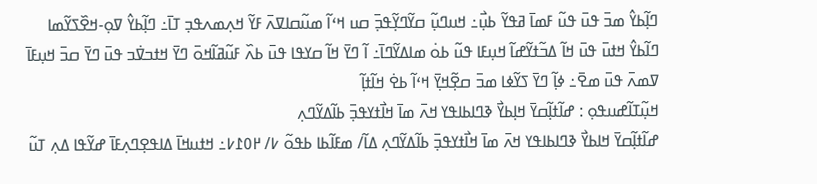ߣߊ߲߬ߕߌ߮ ߘߏ߫ ߟߎ߫ ߟߎ߬ ߓߘߊ߫ ߥߟߌ߬ ߕߎ߲߯߸ ߞߎߣߎ߲߬ ߛߌ߬ߣߌ߲߬ߟߏ߲߫ ߛߎ ߞߵߊ߬ ߘߎ߬ߛߊߜߍ߫ ߓߌ߬ ߞߍ߲ߘߍߟߏ߲ ߠߊ߫߸ ߣߊ߲߬ߕߌ߮ ߜߋ߲-ߞߐ߰ߖߌ߬ߘߊ ߣߊ߬ߕߌ߮ ߞߙߎ߫ ߟߎ߫ ߞߊ߬ ߡߏ߬ߙߌ߬ߝߊ߬ ߞߎ߲ߓߊ ߟߎ߬ ߕߋ߭ ߘߊߡߌ߬ߣߊ߫߸ ߊ߬ ߣߌ߫ ߞߊ߬ ߛߌߟߊ ߟߎ߫ ߕߍ߰ ߓߎ߬ߥߊ߬ߞߋ߫ ߣߌ߫ ߞߙߏߜ߭ߏ ߟߎ߫ ߣߌ߫ ߛߏ߫ ߞߎ߲ߓߊ߫ ߜߘߍ߫ ߟߎ߫ ߘߐ߫߸ ߦߊ߲߬ ߣߌ߫ ߖߌ߬ߦߊ ߘߏ߫ ߛߐ߲߬ߞߌ߲߫ ߞߵߊ߬ ߕߐ߭ ߞߊ߬ߙߊ߲߬
ߞߎ߲߬ߠߊ߬ߝߎߟߋ߲ : ߝߊ߬ߙߊ߲߬ߛߌ߫ ߞߊ߲ߕߌ߯ ߢߣߊߕߊߟߌ ߞߍ߫ ߘߊ߫ ߞߊ߯ߙߌߟߏ߲߫ ߕߊ߬ߡߌ߬ߣߍ߲
ߝߊ߬ߙߊ߲߬ߛߌ߫ ߞߊߕߌ߯ ߢߣߊߕߊߟߌ ߞߍ߫ ߘߊ߫ ߞߊ߯ߙߌߟߏ߲߫ ߕߊ߬ߡߌ߬ߣߍ߲ ߡߊ߬/ ߘߓߊ߬ߕߊ ߕߟߋ߬ ߇/ ߂߀߁߇߸ ߞߙߎߞߊ߫ ߡߊߟߐ߲ߣߍ߲ߓߊ߫ ߝߌ߬ߟߊ ߡߍ߲ ߠߎ߬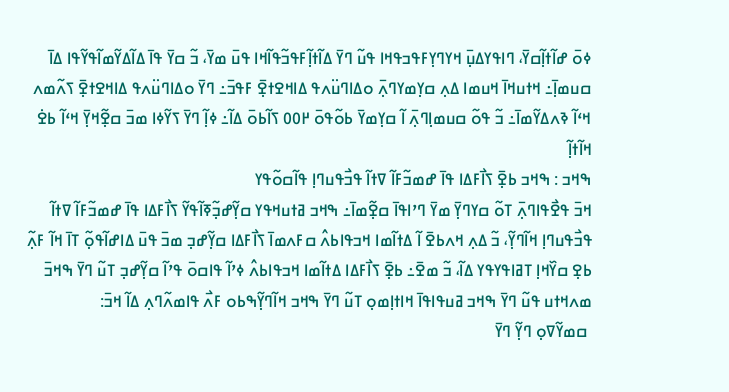ߦߋ߫ ߝߊ߬ߙߊ߲߬ߛߌ߫، ߣߊߟߌߡߎ߲߫ ߞߌߣߌ߲ߓߟߏߟߞߊ ߟߎ߬ ߣߌ߫ ߡߊ߬ߙߊ߲߬ߓߟߏ߬ߟߊ߬ߞߊ ߟߎ߫ ߘߌ߫، ߏ߬ ߛߌ߫ ߟߊ߫ ߡߊ߬ߡߌ߬ߘߊ߬ߟߌ߬ߟߊ ߡߊ߫ ߛߎߘߊ߲߫߸ ߞߙߎߞߊ߫ ߞߎߘߊ ߡߍ߲ ߛߌ߲ߘߌߣߍ߲߫ ߋߡߊߣߎ߳ߍߟ ߡߊߞߐߙߐ߲߫ ߓߟߏ߫߸ ߣߌ߫ ߋߡߊߣߎ߳ߍߟ ߡߊߞߐߙߐ߲߫ ߖߍ߬ߘߍ ߞߵߊ߬ ߢߍߡߌ߬ߘߊ߫߸ ߏ߬ ߟߋ߬ ߛߎߘߊ߲ߣߍ߲߫ ߊ߬ ߛߌ߲ߘߌ߫ ߕߋ߬ߟߋ߫ ߂߀߀ ߖߊ߬ߕߋ߫ ߡߊ߬߸ ߦߊ߲߬ ߣߌ߫ ߖߌ߬ߦߊ ߘߏ߫ ߛߐ߲߬ߞߌ߲߫ ߞߵߊ߬ ߕߐ߭ ߞߊ߬ߙߊ߲߬
ߒߞߏ : ߒߞߏ ߕߐ߲߫ ߖߊ߯ߓߡߊ ߟߊ߫ ߝߘߏ߬ߓߊ߬ ߜߙߊ߬ ߟߏ߯ߟߎߣߊ߲ ߟߊ߬ߛߋ߬ߟߌ
ߞߏ߫ ߟߐ߯ߟߊߣߍ߲߫ ߠߋ߬ ߛߌߣߌ߲߫ ߘߌ߫ ߣߴߊߟߊ߫ ߛߐ߲߬ߘߊ߫߸ ߒߞߏ ߥߙߎߞߟߌ ߛߌ߲߬ߝߏ߲߬ߧߊ߬ߟߌ߬ ߖߊ߯ߓߡߊ ߟߊ߫ ߝߘߏ߬ߓߊ߬ ߜߙߊ߬ ߟߏ߯ߟߎߣߊ߲ ߞߊ߬ߣߌ߲߬، ߏ߬ ߡߍ߲ ߞߍߕߐ߫ ߊ߬ ߡߙߊ߬ߘߊ ߞߏߟߊߕߍ߮ ߛߓߍߘߊ߫ ߖߊ߯ߓߡߊ ߛߌ߲߬ߝߏ߲ ߘߏ߫ ߟߎ߫ ߡߊߝߊ߬ߟߋ߲߬ ߠߊ߫ ߞߊ߬ ߓߍ߲߬ ߕߐ߲ ߛߌ߰ߞߊ߲ ߠߥߊߟߌߟߌ ߡߊ߬، ߏ߬ ߘߐ߫߸ ߕߐ߲߫ ߖߊ߯ߓߡߊ ߡߙߊ߬ߘߊ ߞߏߟߊߕߍ߮ ߦߴߊ߬ ߟߊߛߋ߫ ߟߴߊ߬ ߛߌ߲߬ߝߏ߲ ߠߎ߬ ߣߌ߫ ߒߞߏ߫ ߘߍߞߙߎ ߟߎ߬ ߣߌ߫ ߒߞߏ ߥߎߟߊߟߊ߫ ߞߊߙߊ߲ߘߋ߲ ߠߎ߬ ߣߌ߫ ߒߞߏ ߞߊ߬ߣߌ߲߬ߒߕߋ ߓߍ߯ ߟߊߘߍ߬ߣߍ߲ ߡߊ߬ ߞߏ߫:
 ߛߘߌ߬ߜߋ߲ ߣߌ߲߬ ߣߌ߫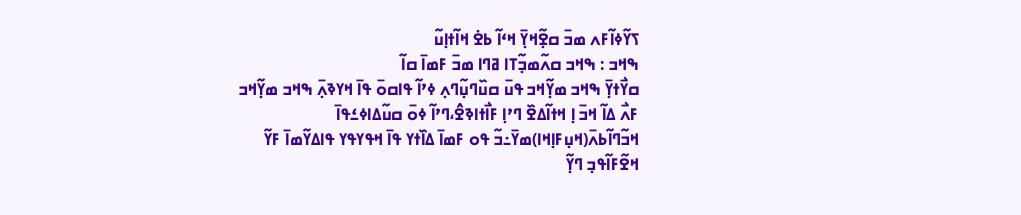ߖߌ߬ߦߊ߬ߓߍ ߘߏ߫ ߛߐ߲߬ߞߌ߲߫ ߞߵߊ߬ ߕߐ߭ ߞߊ߬ߙߊ߲ߎ߬
ߒߞߏ : ߒߞߏ ߛߍ߬ߘߏ߲߬ߠߊ ߥߣߊ ߘߏ߫ ߓߘߊ߫ ߛߊ߬
ߛߌ߯ߙߌ߲߫ ߒߞߏ ߘߌ߲߬ߞߏ ߟߎ߫ ߛߎ߰ߣߎ߲߬ߣߍ߲ ߦߴߊ߬ ߟߊߛߋ߫ ߟߊ߫ ߞߌߢߍ߲߫ ߒߞߏ ߘߌ߲߬ߞߏ ߓߍ߯ ߡߊ߬ ߞߏ߫ ߊ߲ ߞߙߊ߬ߡߐ߰ ߣߴߊ߲ ߓߊ߯ߙߊߢߐ߮،ߣߴߊ߬ ߦߋ߫ ߛߎ߬ߡߊߦߑߟߊ߫ ߞߏ߬ߣߊ߬ߕߍ߫(ߞߎ߲ߓߊ߲ߞߊ)ߘߌ߫߸ߏ߬ ߟߋ ߓߘߊ߫ ߡߊ߰ߙߌ ߟߊ߫ ߞߟߌߟߌ ߟߊߡߌ߬ߘߊ߫ ߓߌ߬ ߞߐ߬ߓߊ߬ߟߏ߲ ߣߌ߲߬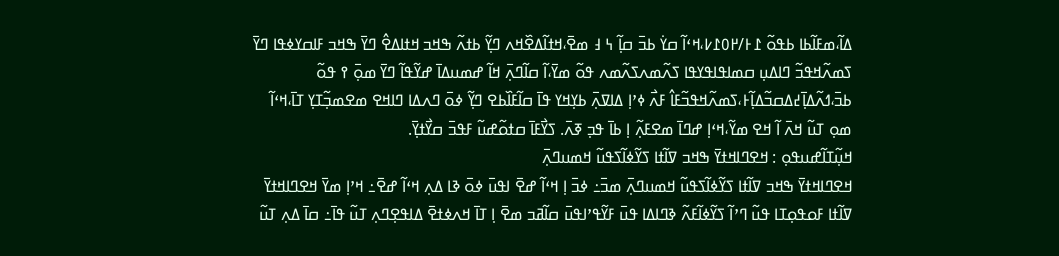ߡߊ߬،ߘߓߊ߬ߕߊ ߕߟߋ߬ ߁߅/߂߀߁߇،ߞߵߊ߬ ߛߌ߭ ߕߏ߫ ߛߊ߲߬ ߆ ߃ ߘߐ߫،ߞߙߊ߬ߡߐ߰ߞߍ ߣߌ߲߬ ߕߙߍ߬ ߒߞߏ ߞߙߊߡߐ߮ ߣߌ߫ ߒߞߏ ߓߊߛߌߦߟߊ ߣߌ߫ ߖߘߍ߬ߞߟߏ߬ ߣߊߡߎ߲ ߛߘߊߟߊߟߌߟߊ ߖߍ߬ߘߍߖߍ߬ߘߍ ߟߋ߬ ߘߌ߫،ߊ߬ ߛߊ߬ߣߍ߲߫ ߞߊ߬ ߝߘߎߡߊ߫ ߝߌ߬ߟߊ߬ ߣߌ߫ ߘߋ߲߫ ߉ ߟߋ߬ ߕߏ߫،ߗߍ߬ߡߊ߲߫߄ߡߛߏ߬ߡߊ߲߬߅،ߖߘߍ߬ߞߟߏ߬ߓߊ߮ ߓߍ߯ ߦߴߊ߲ ߡߊߜߍ߲߫ ߕߌ߲ߞߌ ߟߊ߫ ߛߊ߬ߓߊ߰ߕߐ ߣߌ߲߬ ߦߋ߫ ߣߍߡߊ ߣߊߞߐ ߘߐߘߏ߲߬ߠߌ߲ ߠߊ߫،ߞߵߊ߬ ߘߋ߲ ߠߎ߬ ߞߍ߫ ߊ߬ ߞߐ ߘߌ߬،ߞߵߊ߲ ߝߣߊ߫ ߘߐߓߍ߲߬ ߊ߲ ߕߊ߫ ߟߏ߲ ߧߍ߫. ߖߌ߯ߓߊ߫ ߛߙߋ߬ߝߎ߬ ߓߟߏ߫ ߛߌ߯ߙߌ߲߫.
ߞߎ߲߬ߠߊ߬ߝߎߟߋ߲ : ߞߐߣߊߞߙߌ߫ ߒߞߏ ߜߊ߬ߙߊ ߖߌ߬ߦߊ߬ߖߟߎ߬ ߞߘߎߣߍ߲߫
ߞߐߣߊߞߙߌ߫ ߒߞߏ ߜߊ߬ߙߊ ߖߌ߬ߦߊ߬ߖߟߎ߬ ߞߘߎߣߍ߲߫ ߘߏ߫߸ ߦߏ߫ ߊ߲ ߞߵߊ߬ ߝߐ߫ ߊߟߎ߫ ߦߋ߫ ߢߊ ߡߍ߲ ߞߵߊ߬ ߝߐ߫߸ ߞߴߊ߲ ߘߌ߫ ߞߐߣߊߞߙߌ߫ ߜߊ߬ߙߊ ߓߋߟߋ߲ߠߊ ߟߎ߬ ߣߴߊ߬ ߖߌ߬ߦߊ߬ߓߍ߬ ߢߣߊߡߊ ߟߎ߫ ߓߌ߬ߟߴߊߟߎ߫ ߛߊ߬ߥߏ ߘߐ߫ ߊ߲ ߠߊ߫ ߞߍߦߙߐ߫ ߡߊߟߐ߲ߣߍ߲ ߠߎ߬ ߟߊ߫߸ ߛߊ߫ ߡߍ߲ ߠߎ߬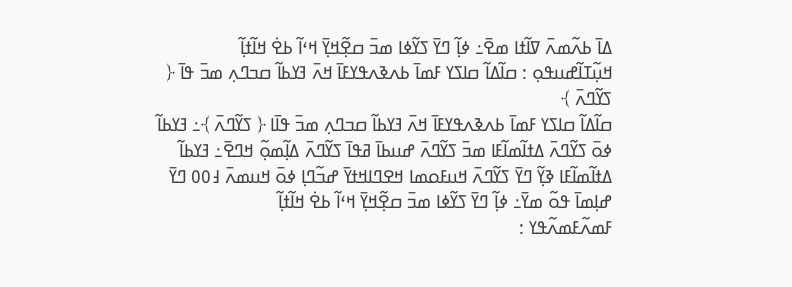ߡߊ߫ ߕߍ߬ߘߍ߫ ߜߊ߬ߙߊ ߘߐ߫߸ ߦߊ߲߬ ߣߌ߫ ߖߌ߬ߦߊ ߘߏ߫ ߛߐ߲߬ߞߌ߲߫ ߞߵߊ߬ ߕߐ߭ ߞߊ߬ߙߊ߲߬
ߞߎ߲߬ߠߊ߬ߝߎߟߋ߲ : ߛߊ߬ߡߊ߬ ߛߊߖߌ ߓߘߊ߫ ߕߍߢߍߟߌߓߊ߫ ߞߍ߫ ߔߌߕߊ߬ ߛߏߣߍ߲ ߘߏ߫ ߟߊ߫ ﴿ ߖߌ߬ߣߍ߫ ﴾
ߛߊ߬ߡߊ߬ ߛߊߖߌ ߓߘߊ߫ ߕߍߢߍߟߌߓߊ߫ ߞߍ߫ ߔߌߕߊ߬ ߛߏߣߍ߲ ߘߏ߫ ߟߊ߫ߊ ﴿ ߖߌ߬ߣߍ߫ ﴾߸ ߔߌߕߊ߬ ߦߋ߫ ߖߌ߬ߣߍ߫ ߡߙߊ߬ߘߊ߬ߓߊ ߘߏ߫ ߖߌ߬ߣߍ߫ ߝߎߕߊ߫ ߥߟߊ߫ ߖߌ߬ߣߍ߫ ߡߊ߲߬ߘߋ߲߬ ߞߣߐ߫߸ ߔߌߕߊ߬ ߡߙߊ߬ߘߊ߬ߓߊ ߢߌ߲߬ ߣߌ߫ ߖߌ߬ߣߍ߫ ߞߎߓߋߘߊ ߞߐߣߊߞߙߌ߫ ߝߏ߬ߣߊ߲ ߦߋ߫ ߞߎߘߍ߫ ߃߀߀ ߣߌ߫ ߝߊ߲ߘߊ߫ ߟߋ߬ ߘߌ߫߸ ߦߊ߲߬ ߣߌ߫ ߖߌ߬ߦߊ ߘߏ߫ ߛߐ߲߬ߞߌ߲߫ ߞߵߊ߬ ߕߐ߭ ߞߊ߬ߙߊ߲߬
ߓߘߍ߬ߓߘߍ߬ߟߌ :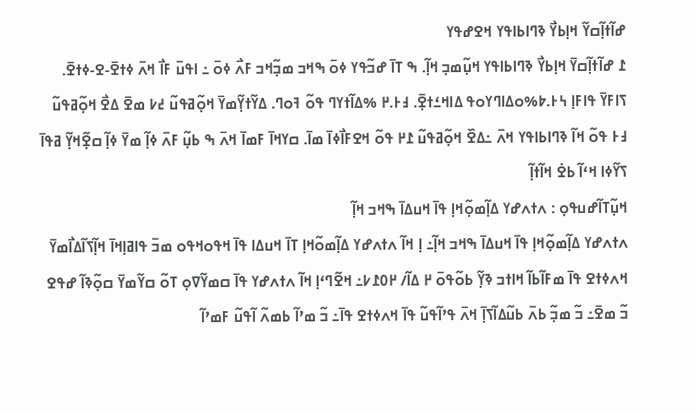ߝߊ߬ߙߊ߲߬ߛߌ߬ ߞߊ߲ߕߌ߯ ߢߣߊߕߊߟߌ ߞߐߝߟߌ
߁ ߝߊ߬ߙߊ߲߬ߛߌ߫ ߞߊ߲ߕߌ߯ ߢߣߊߕߊߟߌ ߞߎ߲߬ߘߏ߲ ߞߊ߲߬. ߒ ߠߊ߫ ߝߏ߬ߟߌ ߦߋ߫ ߒߞߏ ߘߏ߲߬ߞߏ ߓߍ߯ ߦߋ߫ ߸ ߊߟߎ߫ ߓߊ߯ ߞߍ߫ ߦߙߐ߫-ߐ-ߦߙߐ߫. ߖߊߓߌ߫ ߟߊߓߊ߲ ߆߅.߈%ߋߡߊߣߌߋߟ ߡߊߞߑߙߐ߲߫. ߃߅.߂ %ߡߊ߬ߙߌߣ ߟߋ߬ ߔߋߣ. ߡߌ߬ߙߌ߲߬ߘߌ߫ ߞߋ߲߬ߥߟߎ߬ ߄߇ ߘߐ߫ ߡߐ߯ ߞߋ߲߬ߥߟߎ߬ ߃߅ ߟߋ߬ ߞߊ߬ ߢߣߊߕߊߟߌ ߞߍ߫ ߸ߡߐ߰ ߞߋ߲߬ߥߟߎ߬ ߁߂ ߟߋ߬ ߞߐߓߊ߯ߦߊ߫ ߘߊ߫. ߛߌߞߊ߫ ߓߘߊ߫ ߞߍ߫ ߒ ߕߎ߲߬ ߓߍ߫ ߦߊ߲߬ ߘߌ߫ ߦߊ߲߬ ߛߐ߲߬ߞߌ߲߬ ߥߟߊ߫ ߖߌ߬ߦߊ ߞߵߊ߬ ߕߐ߭ ߞߊ߬ߙߊ߲߬
ߞߎ߲߬ߠߊ߬ߝߎߟߋ߲ : ߍߙߍߝߌ ߡߊ߲߬ߘߋ߲߬ߞߊ߲ ߟߊ߫ ߞߎߡߊ߫ ߒߞߏ ߞߊ߲߬
ߍߙߍߝߌ ߡߊ߲߬ߘߋ߲߬ߞߊ߲ ߟߊ߫ ߞߎߡߊ߫ ߒߞߏ ߞߊ߲߬߸ ߊ߲ ߞߊ߬ ߍߙߍߝߌ ߡߊ߲߬ߘߋ߬ߞߊ߲ ߠߊ߫ ߞߎߡߊ ߟߊ߫ ߞߟߋߞߟߋ ߘߏ߫ ߟߊߥߊ߲ߞߊ߫ ߞߊ߲߬ߖߊ߬ߡߊ߯ߘߌ߫ ߞߍߦߙߐ ߟߊ߫ ߘߓߊ߬ߕߊ߬ ߞߊߙߏ ߢߌ߲߬ ߕߋ߬ߟߋ߫ ߂ ߡߊ߬/ ߂߀߁߇߸ ߞߐ߬ߣߵߊ߲ ߞߊ߬ ߍߙߍߝߌ ߟߊ߫ ߛߘߌ߬ߜߋ߲ ߠߋ߬ ߛߌ߬ߘߌ߫ ߛߋ߲߬ߢߊ߬ ߝߟߐ ߏ߬ ߘߐ߫߸ ߏ߬ ߘߏ߲߬ ߕߍ߫ ߕߎ߬ߡߊ߬ߖߊ߲߫ ߞߍ߫ ߟߴߊ߬ߟߎ߬ ߟߊ߫ ߞߍߦߙߐ ߟߊ߫߸ ߏ߬ ߘߴߊ߬ ߕߘߍ߬ ߊ߬ߟߎ߬ ߓߘߴߊ߬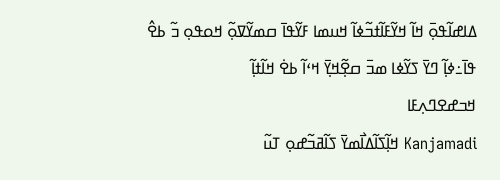ߡߊߝߊ߬ߟߋ߲߫ ߞߊ߬ ߞߌ߬ߓߊ߬ߙߏ߬ߦߊ߬ ߞߎߘߊ ߓߌ߬ߟߊ߫ ߛߘߌ߬ߜߋ߲߬ ߞߋߟߋ߲ ߏ߬ ߕߐ߮ ߟߊ߫߸ߦߊ߲߬ ߣߌ߫ ߖߌ߬ߦߊ ߘߏ߫ ߛߐ߲߬ߞߌ߲߫ ߞߵߊ߬ ߕߐ߭ ߞߊ߬ߙߊ߲߬
ߞߏߝߐߣߍ߲ߓߊ
Kanjamadi ߞߊ߲߬ߖߊ߬ߡߊ߯ߘߌ߫ ߖߊ߬ߥߏ߬ߝߋ߲ ߠߎ߬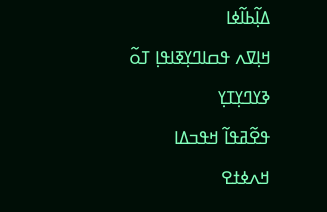ߡߊ߲߬ߕߊ߬ߦߊ
ߞߊ߲ߜߍ ߟߛߊߣߌ߲ߧߊߟߊ߲ ߠߋ߬
ߢߌߣߌ߲ߠߌ߲
ߟߐ߬ߥߟߊ߬ ߞߟߏߡߊ
ߞߍߦߙߐ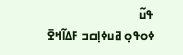ߟߎ߬
ߦߋߟߋ߲ ߥߎߦߊ߲ߛߏ ߓߡߊ߬ߞߐ߫